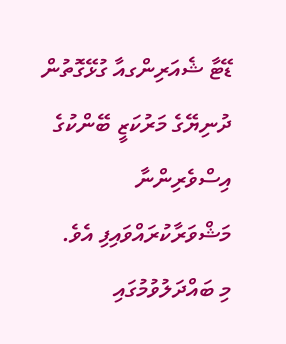ޑޭޓާ ޝެއަރިންގއާ ގުޅޭގޮތުން ދުނިޔޭގެ މަރުކަޒީ ބޭންކުގެ އިސްވެރިންނާ މަޝްވަރާކުރައްވައިފި އެވެ.
މި ބައްދަލުވުމުގައި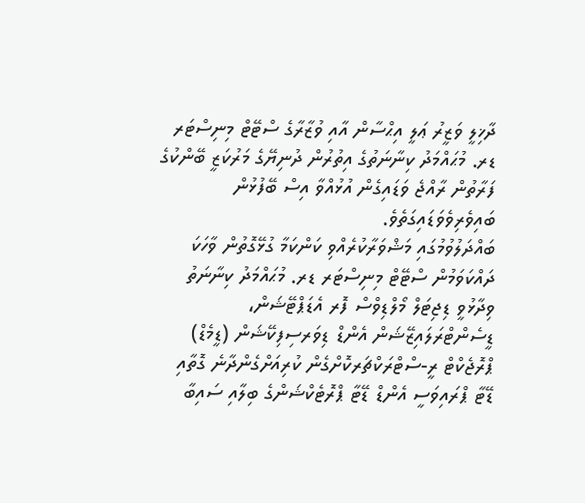ދާޚިލީ ވަޒީރު ޢަލީ އިޙްސާން އާއި ވުޒާރާގެ ސްޓޭޓް މިނިސްޓަރ ޑރ. މުޙައްމަދު ކިނާނަތުގެ އިތުރުން ދުނިޔޭގެ މަރުކަޒީ ބޭންކުގެ ފަރާތުން ރާއްޖެ ވަޑައިގެން އުޅުއްވާ އިސް ބޭފުޅުން ބައިވެރިވެވަޑައިގަތެވެ.
ބައްދަލުވުމުގައި މަޝްވަރާކުރެއްވި ކަންކަމާ ގުޅޭގޮތުން ވާހަކަ ދައްކަވަމުން ސްޓޭޓް މިނިސްޓަރ ޑރ. މުޙައްމަދު ކިނާނަތު ވިދާޅުވީ ޑިޖިޓަލް މޯލްޑިވްސް ފޮރ އެޑަޕްޓޭޝަން، ޑީސެންޓްރަލައިޒޭޝަން އެންޑް ޑިވަރސިފިކޭޝަން (ޑީމެޑް) ޕްރޮޖެކްޓް ރީ-ސްޓްރަކްޗަރކޮށްގެން ކުރިއަށްގެންދާނެ ގޮތާއި ޑޭޓާ ޕްރައިވަސީ އެންޑް ޑޭޓާ ޕްރޮޓެކްޝަންގެ ބިލާއި ސައިބާ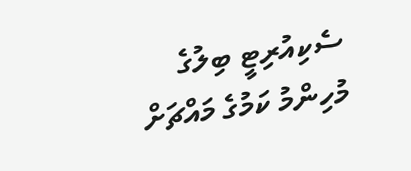ސެކިއުރިޓީ ބިލުގެ މުހިންމު ކަމުގެ މައްޗަށް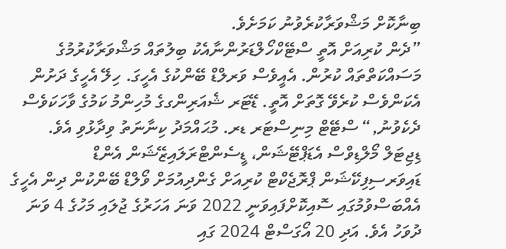ބިނާކޮށް މަޝްވަރާކުރެވުނު ކަމަށެވެ.
”ދެން ކުރިއަށް އޮތީ ސްޓޭކްހޯލްޑަރުންނާއެކު ބިލުތައް މަޝްވަރާކުރުމުގެ މަސައްކަތްތައް ކުރުން. އެއީވެސް ވަރލްޑް ބޭންކުގެ އެހީގަ. ހިލޭ އެހީގެ ދަށުން އެކަންވެސް ކުރެވޭ ގޮތަށް އޮތީ. ޑޭޓަރ ޝެއަރިންގގެ މުހިންމު ކަމުގެ ވާހަކަވެސް ދެކެވުނު,“ ސްޓޭޓް މިނިސްޓަރ ޑރ. މުޙައްމަދު ކިނާނަތު ވިދާޅުވި އެވެ.
ޑިޖިޓަލް މޯލްޑިވްސް އެޑަޕްޓޭޝަން، ޑީސެންޓްރަލައިޒޭޝަން އެންޑް ޑައިވަރސިފިކޭޝަން ޕްރޮޖެކްޓް ކުރިއަށް ގެންދިއުމަށް ވޯލްޑް ބޭންކުން ދިން އެހީގެ އެއްބަސްވުމުގައި ސޮއިކޮށްފައިވަނީ 2022 ވަނަ އަހަރުގެ ޖުލައި މަހުގެ 4 ވަނަ ދުވަހު އެވެ. އަދި 20 އޯގަސްޓް 2024 ގައި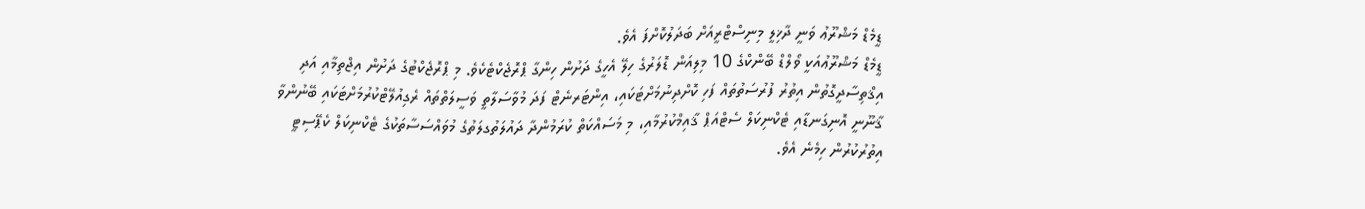ޑީމެޑް މަޝްރޫޢު ވަނީ ދާޚިލީ މިނިސްޓްރީއަށް ބަދަލުކޮށްފަ އެވެ.
ޑީމެޑް މަޝްރޫޢުއަކީ ވޯލްޑް ބޭންކްގެ 10 މިލިއަން ޑޮލަރުގެ ހިލޭ އެހީގެ ދަށުން ހިންގާ ޕްރޮޖެކްޓެކެވެ. މި ޕްރޮޖެކްޓުގެ ދަށުން އިޖްތިމާއި އަދި އިޤްތިސާދީގޮތުން އިތުރު ފުރުސަތުތައް ފަހި ކޮށްދިނުމަށްޓަކައި، އިންޓަރނެޓް ފަދަ މުވާސަލާތީ ވަސީލަތްތައް ރެގިއުލޭޓްކުރުމަށްޓަކައި ބޭނުންވާ ޤާނޫނީ އޮނިގަނޑާއި ޓެކްނިކަލް ސެޓްއަޕް ޤާއިމްކުރުމާއި، މި މަސައްކަތް ކުރަމުންދާ ދައުލަތުގލަތުގެ މުވައްސަސާތަކުގެ ޓެކްނިކަލް ކެޕޭސިޓީ އިތުރުކުރުން ހިމެނެ އެވެ.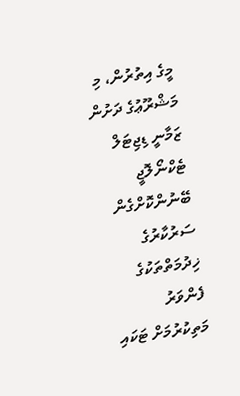މީގެ އިތުރުން، މި މަޝްރޫޢުގެ ދަށުން ޒަމާނީ ޑިޖިޓަލް ޓެކްނޯލޮޖީ ބޭނުންކޮށްގެން ސަރުކާރުގެ ޚިދުމަތްތަކުގެ ފެންވަރު މަތިކުރުމަށް ޓަކައި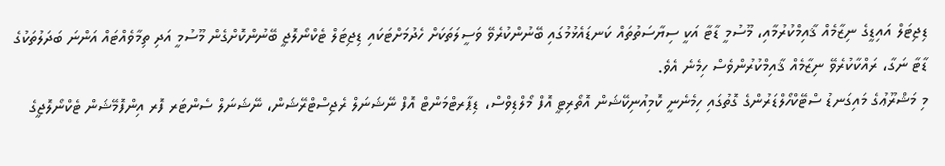ޑިޖިޓަލް އައިޑީގެ ނިޒާމެއް ޤާއިމްކުރުމާއި، މޫސުމީ ޑާޓާ އަކީ ސިޔާސަތުތައް ކަނޑައެޅުމުގައި ބޭނުންކުރެވޭ ވަސީލަތަކަށް ހެދުމަށްޓަކައި ޑިޖިޓަލް ޓެކްނޯލޮޖީ ބޭނުންކޮށްގެން މޫސުމީ އަދި ތިމާވެއްޓައް އަންނަ ބަދަލުތަކުގެ ޑާޓާ ނަގާ، ރައްކާކުރެވޭ ނިޒާމެއް ޤާއިމްކުރުންވެސް ހިމެނެ އެވެ.
މި މަޝްރޫޢުގެ މައިގަނޑު ސްޓޭކްހޯލްޑަރުންގެ ގޮތުގައި ހިމެނެނީ ކޮމިއުނިކޭޝަން އޮތޯރިޓީ އޮފް މޯލްޑިވްސް، ޑިޕާރޓްމަންޓް އޮފް ނޭޝަނަލް ރެޖިސްޓްރޭޝަން، ނޭޝަނަލް ސެންޓަރ ފޮރ އިންފޮމޭޝަން ޓެކްނޯލޮޖީގެ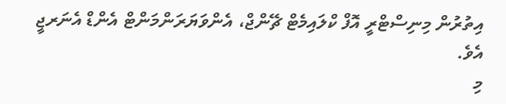އިތުރުން މިނިސްޓްރީ އޮފް ކްލައިމެޓް ޗޭންޖް، އެންވަޔަރަންމަންޓް އެންޑް އެނަރޖީ އެވެ.
މި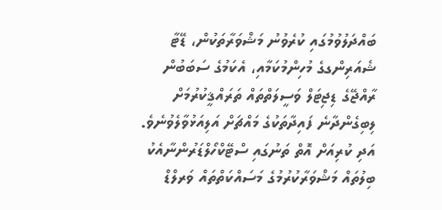ބައްދަލުވުމުގައި ކުރެވުނު މަޝްވަރާތަކުން، ޑޭޓާ ޝެއަރިންގގެ މުހިންމުކަމާއި، އެކަމުގެ ސަބަބުން ރާއްޖޭގެ ޑިޖިޓަލް ވަސީލަތްތައް ތަރައްޤީކުރުމަށް ލިބިގެންދާނެ ފައިދާތަކުގެ މައްޗަށް އަލިއަޅުވާލެވުނެވެ. އަދި ކުރިއަށް އޮތް ތަނުގައި ސްޓޭކްހޯލްޑަރުންނާއެކު ބިލުތައް މަޝްވަރާކުރުމުގެ މަސައްކަތްތައް ވަރލްޑް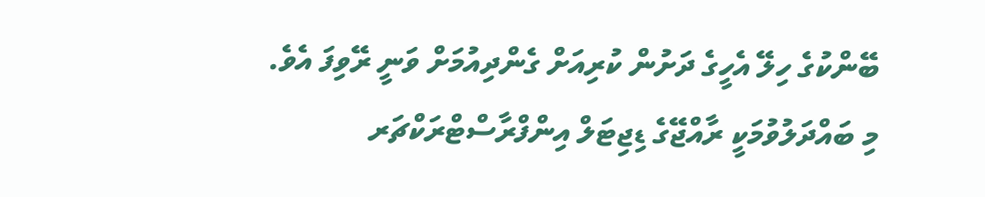ބޭންކުގެ ހިލޭ އެހީގެ ދަށުން ކުރިއަށް ގެންދިއުމަށް ވަނީ ރޭވިފަ އެވެ.
މި ބައްދަލުވުމަކީ ރާއްޖޭގެ ޑިޖިޓަލް އިންފްރާސްޓްރަކްޗަރ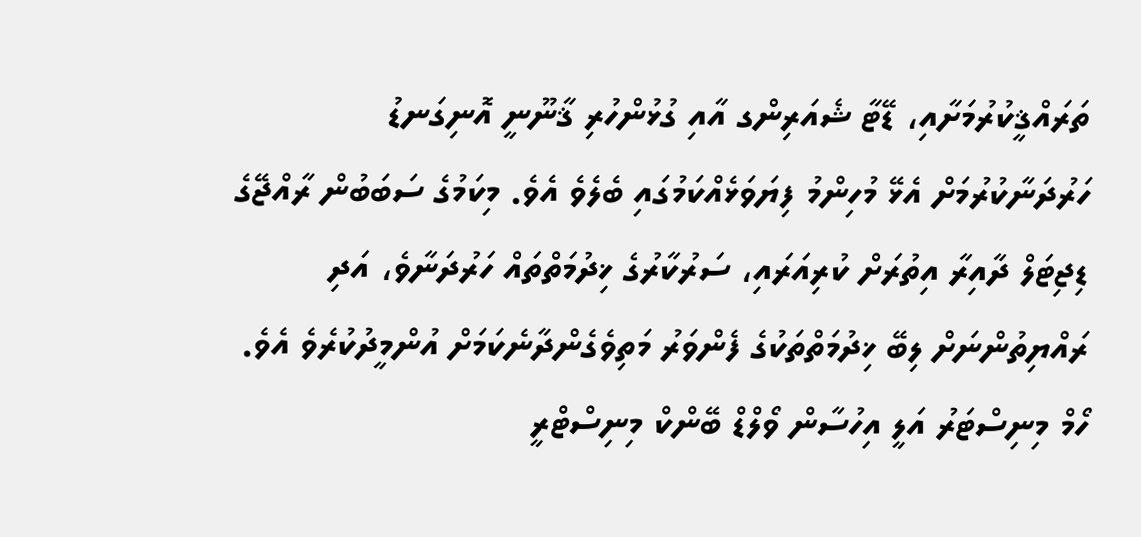ތަރައްޤީކުރުމަށާއި، ޑޭޓާ ޝެއަރިންގ އާއި ގުޅުންހުރި ޤާނޫނީ އޮނިގަނޑު ހަރުދަނާކުރުމަށް އެޅޭ މުހިންމު ފިޔަވަޅެއްކަމުގައި ބެލެވެ އެވެ. މިކަމުގެ ސަބަބުން ރާއްޖޭގެ ޑިޖިޓަލް ދާއިރާ އިތުރަށް ކުރިއަރައި، ސަރުކާރުގެ ޚިދުމަތްތައް ހަރުދަނާވެ، އަދި ރައްޔިތުންނަށް ލިބޭ ޚިދުމަތްތަކުގެ ފެންވަރު މަތިވެގެންދާނެކަމަށް އުންމީދުކުރެވެ އެވެ.
ހޯމް މިނިސްޓަރު އަލީ އިހުސާން ވޯލްޑް ބޭންކް މިނިސްޓްރީ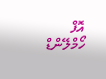އޮފް ހޯމްލޭންޑް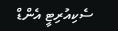ސެކިއުރިޓީ އެންޑް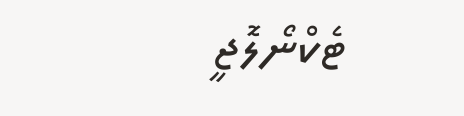ޓެކްނޯލޮޖީ